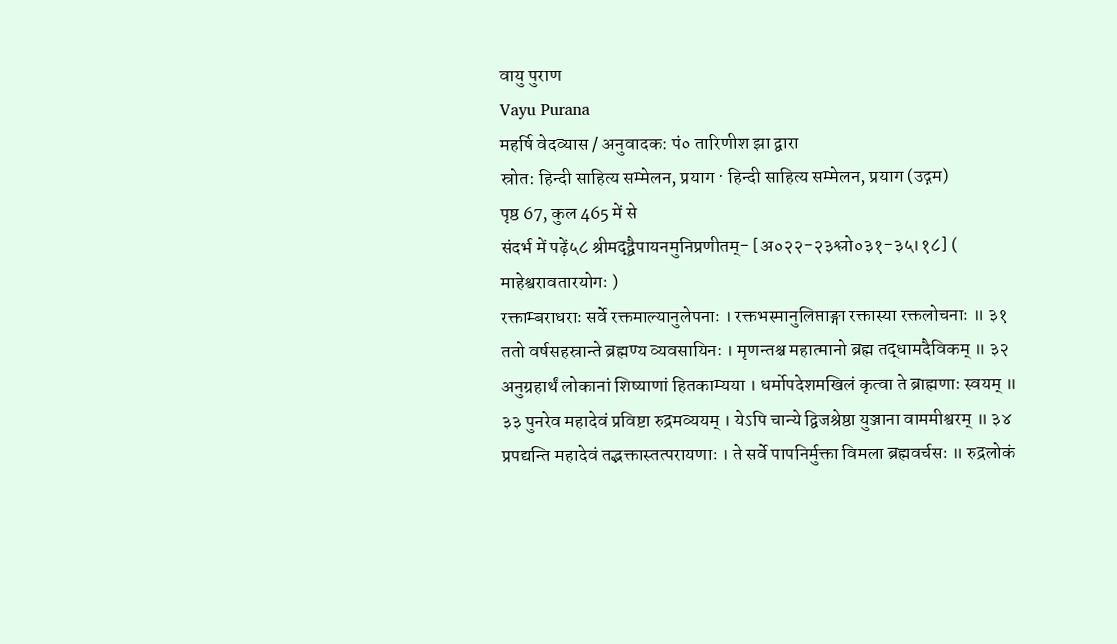वायु पुराण
Vayu Purana
महर्षि वेदव्यास / अनुवादक: पं० तारिणीश झा द्वारा
स्रोत: हिन्दी साहित्य सम्मेलन, प्रयाग · हिन्दी साहित्य सम्मेलन, प्रयाग (उद्गम)
पृष्ठ 67, कुल 465 में से
संदर्भ में पढ़ें५८ श्रीमद्द्वैपायनमुनिप्रणीतम्- [अ०२२-२३श्लो०३१-३५।१८] ( माहेश्वरावतारयोगः )
रक्ताम्बराधराः सर्वे रक्तमाल्यानुलेपनाः । रक्तभस्मानुलिप्ताङ्गा रक्तास्या रक्तलोचनाः ॥ ३१ ततो वर्षसहस्रान्ते ब्रह्मण्य व्यवसायिनः । मृणन्तश्च महात्मानो ब्रह्म तद्धामदैविकम् ॥ ३२ अनुग्रहार्थं लोकानां शिष्याणां हितकाम्यया । धर्मोपदेशमखिलं कृत्वा ते ब्राह्मणाः स्वयम् ॥ ३३ पुनरेव महादेवं प्रविष्टा रुद्रमव्ययम् । येऽपि चान्ये द्विजश्रेष्ठा युञ्जाना वाममीश्वरम् ॥ ३४ प्रपद्यन्ति महादेवं तद्भक्तास्तत्परायणाः । ते सर्वे पापनिर्मुक्ता विमला ब्रह्मवर्चसः ॥ रुद्रलोकं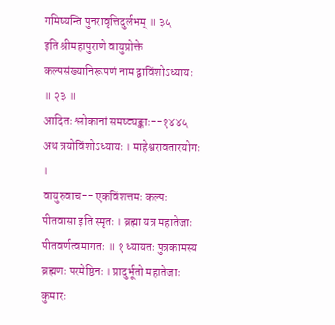गमिष्यन्ति पुनरावृत्तिदुर्लभम् ॥ ३५
इति श्रीमहापुराणे वायुप्रोक्ते कल्पसंख्यानिरूपणं नाम द्वाविंशोऽध्यायः ॥ २३ ॥
आदितः श्लोकानां समष्ट्यङ्काः--१४४५
अथ त्रयोविंशोऽध्यायः । माहेश्वरावतारयोगः ।
वायुरुवाच-- एकविंशत्तमः कल्पः पीतवासा इति स्मृतः । ब्रह्मा यत्र महातेजाः पीतवर्णत्वमागतः ॥ १ ध्यायतः पुत्रकामस्य ब्रह्मणः परमेष्ठिनः । प्रादुर्भूतो महातेजाः कुमारः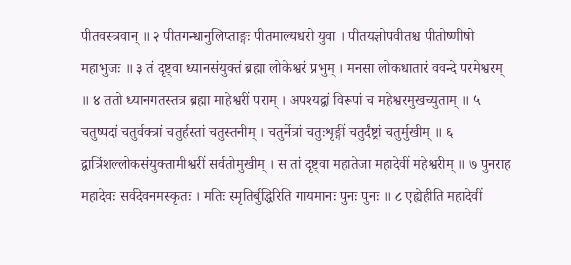पीतवस्त्रवान् ॥ २ पीतगन्धानुलिप्ताङ्गः पीतमाल्यधरो युवा । पीतयज्ञोपवीतश्च पीतोष्णीषो महाभुजः ॥ ३ तं दृष्ट्वा ध्यानसंयुक्तं ब्रह्मा लोकेश्वरं प्रभुम् । मनसा लोकधातारं ववन्दे परमेश्वरम् ॥ ४ ततो ध्यानगतस्तत्र ब्रह्मा माहेश्वरीं पराम् । अपश्यद्वां विरूपां च महेश्वरमुखच्युताम् ॥ ५ चतुष्पदां चतुर्वक्त्रां चतुर्हस्तां चतुस्तनीम् । चतुर्नेत्रां चतुःशृङ्गीं चतुर्दंष्ट्रां चतुर्मुखीम् ॥ ६ द्वात्रिंशल्लोकसंयुक्तामीश्वरीं सर्वतोमुखीम् । स तां दृष्ट्वा महातेजा महादेवीं महेश्वरीम् ॥ ७ पुनराह महादेवः सर्वदेवनमस्कृतः । मतिः स्मृतिर्बुद्धिरिति गायमानः पुनः पुनः ॥ ८ एह्येहीति महादेवीं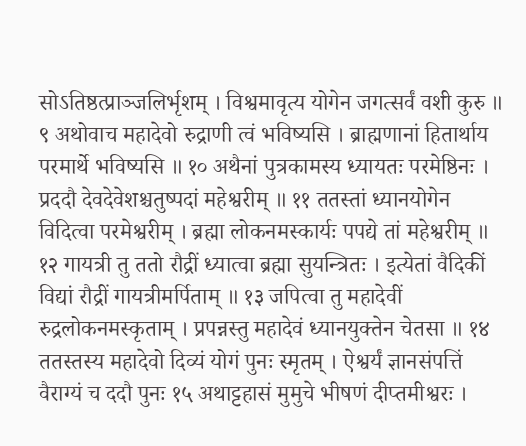सोऽतिष्ठत्प्राञ्जलिर्भृशम् । विश्वमावृत्य योगेन जगत्सर्वं वशी कुरु ॥ ९ अथोवाच महादेवो रुद्राणी त्वं भविष्यसि । ब्राह्मणानां हितार्थाय परमार्थे भविष्यसि ॥ १० अथैनां पुत्रकामस्य ध्यायतः परमेष्ठिनः । प्रददौ देवदेवेशश्चतुष्पदां महेश्वरीम् ॥ ११ ततस्तां ध्यानयोगेन विदित्वा परमेश्वरीम् । ब्रह्मा लोकनमस्कार्यः पपद्ये तां महेश्वरीम् ॥ १२ गायत्री तु ततो रौद्रीं ध्यात्वा ब्रह्मा सुयन्त्रितः । इत्येतां वैदिकीं विद्यां रौद्रीं गायत्रीमर्पिताम् ॥ १३ जपित्वा तु महादेवीं रुद्रलोकनमस्कृताम् । प्रपन्नस्तु महादेवं ध्यानयुक्तेन चेतसा ॥ १४ ततस्तस्य महादेवो दिव्यं योगं पुनः स्मृतम् । ऐश्वर्यं ज्ञानसंपत्तिं वैराग्यं च ददौ पुनः १५ अथाट्टहासं मुमुचे भीषणं दीप्तमीश्वरः ।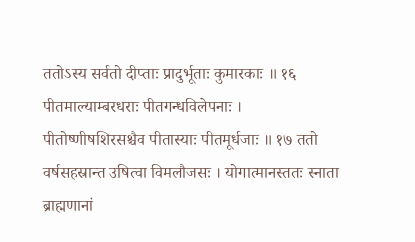ततोऽस्य सर्वतो दीप्ताः प्रादुर्भूताः कुमारकाः ॥ १६ पीतमाल्याम्बरधराः पीतगन्धविलेपनाः । पीतोष्णीषशिरसश्चैव पीतास्याः पीतमूर्धजाः ॥ १७ ततो वर्षसहस्रान्त उषित्वा विमलौजसः । योगात्मानस्ततः स्नाता ब्राह्मणानां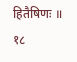हितैषिणः ॥ १८